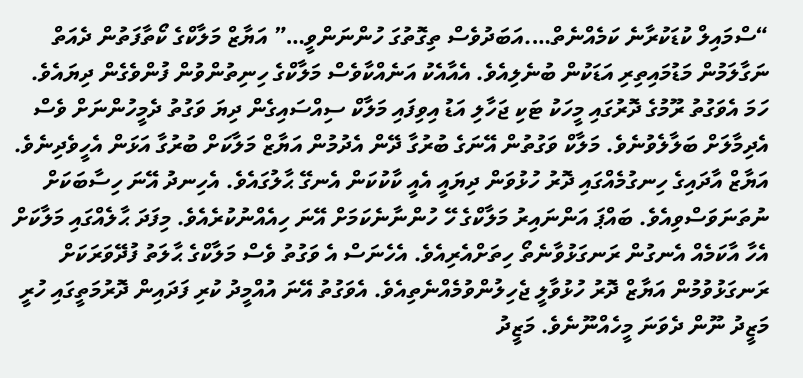“ސްމައިލް ކުޑަކުރާނެ ކަމެއްނެތް….އަބަދުވެސް ތިގޮތުގަ ހުންނަންވީ…” އަޔާޒް މަލާކްގެ ކޯތާފަތުން ދެއަތް ނަގާލަމުން މަޑުމައިތިރި އަޑަކުން ބުނެލިއެވެ. އެއާއެކު އަނެއްކާވެސް މަލާކްގެ ހިނިތުންވުން ފުންވެގެން ދިޔައެވެ. ހަމަ އެވަގުތު ރޫމުގެ ދޮރުގައި މީހަކު ޓަކި ޖަހާލި އަޑު އިވިފައި މަލާކް ސިއްސައިގެން ދިޔަ ވަގުތު ދެމީހުންނަށް ވެސް އެދިމާލަށް ބަލާލެވުނެވެ. މަލާކް ވަގުތުން އޭނަގެ ބުރުގާ ދޭން އެދުމުން އަޔާޒް މަލާކަށް ބުރުގާ އަޅަން އެހީވެދިނެވެ. އަޔާޒް އާދައިގެ ހިނގުމެއްގައި ދޮރު ހުޅުވަން ދިޔައީ އެއީ ކާކުކަން އެނގޭ ޙާލުގައެވެ. އެހިނދު އޭނަ ހިސާބަކަށް ނުތަނަވަސްވިއެވެ. ބައްޕަ އަންނައިރު މަލާކްގެ ހޭ ހުންނާނެކަމަށް އޭނަ ހިއެއްނުކުރެއެވެ. މިފަދަ ޙާލެއްގައި މަލާކަށް އެހާ އާކަމެއް އެނގުން ރަނގަޅުވާނެތޯ ހިތަށްއެރިއެވެ. އެހެނަސް އެ ވަގުތު ވެސް މަލާކްގެ ޙާލަތު ފުދޭވަރަކަށް ރަނގަޅުވުމުން އަޔާޒް ދޮރު ހުޅުވާލީ ޖެހިލުންވުމެއްނެތިއެވެ. އެވަގުތު އޭނަ އުއްމީދު ކުރި ފަދައިން ދޮރުމަތީގައި ހުރީ މަޒީދު ނޫން ދެވަނަ މީހެއްނޫނެވެ. މަޒީދު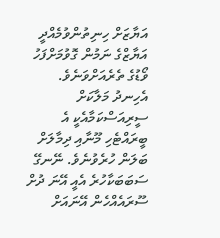އަޔާޒަށް ހިނިތުންވުމެއްދީ އަޔާޒްގެ ނަމުން ގޮވުމަށްފަހު ވޯޑުގެ ތެރެއަށްވަނެވެ. އެހިނދު މަލާކަށް ސީރިއަސްކަމާއެކީ އެ ބީރައްޓެހި މޫނާއި ދިމާލަށް ބަލަން ހުރެވުނެވެ. ނޭނގޭ ސަބަބަކާހުރެ އެއީ އޭނަ ދުށް ސޫރައެއްހެން އޭނައަށް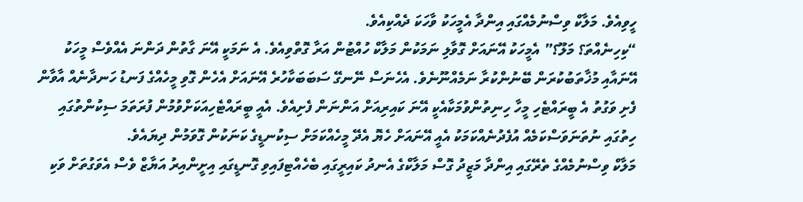ހީވިއެވެ. މަލާކް ވިސްނުމެއްގައި އިންދާ އެމީހަކު ވާހަކަ ދެއްކިއެވެ.
“ކިހިނެއްތަ؟ މަލޫ؟” އެމީހަކު އޭނައަށް ގޮވާލި ނަމަކުން މަލާކް ހުއްޓުން އަރާ ގޮތްވިއެވެ. އެ ނަމަކީ އޭނަ ގާތުން ދަންނަ އެއްވެސް މީހަކު އޭނައާއި މުޚާތަބުކުރަން ބޭނުންކުރާ ނަމެއްނޫނެވެ. އެހެނަސް ނޭނގޭ ސަބަބަކާހުރެ އޭނައަށް އެހެން ގޮވި މީހެއްގެ ފަނޑު ހަނދާނެއް އާވާން ފެށި ވަގުތު އެ ބީރައްޓެހި މީހާ ހިނިތުންވުމަކާއެކީ އޭނަ ކައިރިއަށް އަންނަން ފެށިއެވެ. އެއީ ބީރައްޓެހިއަކަށްވުމުން ފުރަތަމަ ސިކުންތުގައި ހިތުގައި ނުތަނަވަސްކަމެއް އުފެދުނެއްކަމަކު އެއީ އޭނައަށް ހެޔޮ އެދޭ މީހެއްކަމަށް ސިކުނޑީގެ ކަނަކުން ގޮވަމުން ދިޔައެވެ.
މަލާކް ވިސްނުމެއްގެ ތެރޭގައި އިންދާ މަޒީދު ގޮސް މަލާކްގެ އެނދު ކައިރީގައި ބެހެއްޓިފައިވި ގޮނޑީގައި އިށީންއިރު އަޔާޒް ވެސް އެވަގުތަށް ވަކި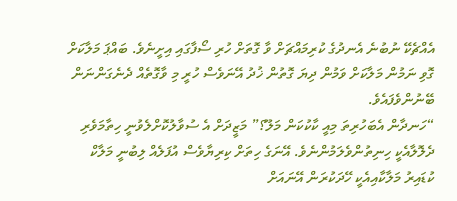އެއްޗެކޭ ނުބުނެ އެނދުގެ ކުރިމައްޗަށް ވާ ގޮތަށް ހުރި ސޯފާގައި އިށީނެވެ. ބައްޕަ މަލާކަށް ގޮވި ނަމުން މަލާކަށް ވަމުން ދިޔަ ގޮތުން ޚުދު އޭނަވެސް ހުރީ މި ވާގޮތެއް ދެނެގަންނަން ބޭނުންވެފައެވެ.
“ހަނދާން އެބަހުރިތަ މިއީ ކާކުކަން މަލޫ؟” މަޒީދަށް އެ ސުވާލުކޮށްލެވުނީ ހިތާމަވެރި ދެލޮލާއެކީ ހިނިތުންވެލަމުންނެވެ. އޭނަގެ ހިތަށް ކިރިޔާވެސް އުފަލެއް ލިބުނީ މަލާކް ކުޑައިރު މަލާކާއިއެކީ ހޭދަކުރަން އޭނައަށް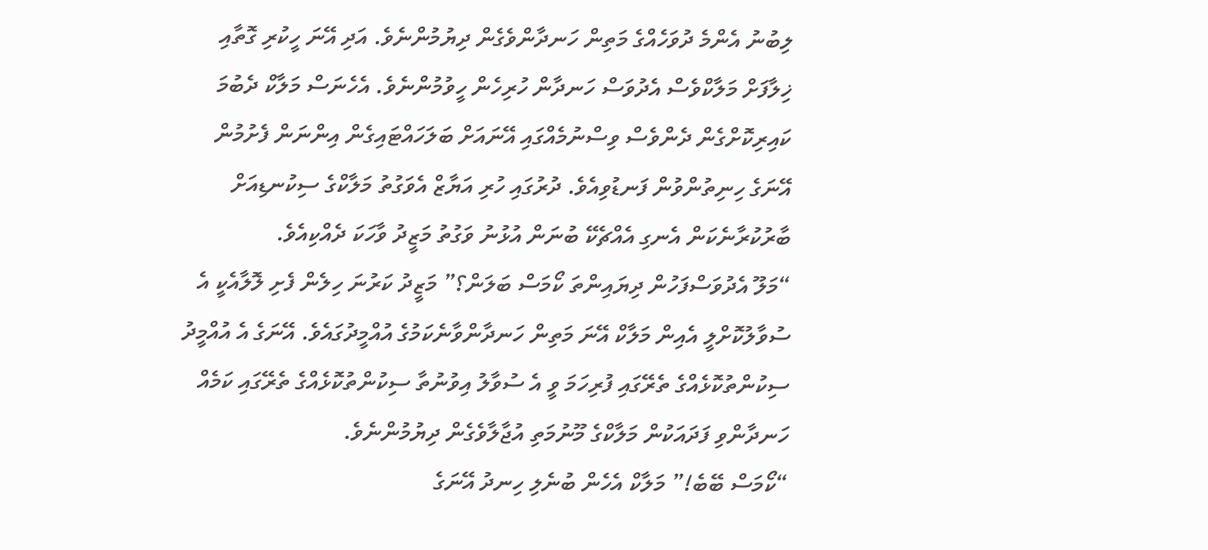ލިބުނު އެންމެ ދުވަހެއްގެ މަތިން ހަނދާންވެގެން ދިޔުމުންނެވެ. އަދި އޭނަ ހީކުރި ގޮތާއި ޚިލާފަށް މަލާކްވެސް އެދުވަސް ހަނދާން ހުރިހެން ހީވުމުންނެވެ. އެހެނަސް މަލާކް ދެބުމަ ކައިރިކޮށްގެން ދެންވެސް ވިސްނުމެއްގައި އޭނައަށް ބަލަހައްޓައިގެން އިންނަން ފެށުމުން އޭނަގެ ހިނިތުންވުން ފަނޑުވިއެވެ. ދުރުގައި ހުރި އަޔާޒް އެވަގުތު މަލާކްގެ ސިކުނޑިއަށް ބާރުކުރާނެކަން އެނގި އެއްޗެކޭ ބުނަން އުޅުނު ވަގުތު މަޒީދު ވާހަކަ ދެއްކިއެވެ.
“މަލޫ އެދުވަސްފަހުން ދިޔައިންތަ ކޯމަސް ބަލަން؟” މަޒީދު ކަރުނަ ހިލެން ފެށި ލޮލާއެކީ އެ ސުވާލުކޮށްލީ އެއިން މަލާކް އޭނަ މަތިން ހަނދާންވާނެކަމުގެ އުއްމީދުގައެވެ. އޭނަގެ އެ އުއްމީދު ސިކުންތުކޮޅެއްގެ ތެރޭގައި ފުރިހަމަ ވީ އެ ސުވާލު އިވުނުތާ ސިކުންތުކޮޅެއްގެ ތެރޭގައި ކަމެއް ހަނދާންވި ފަދައަކުން މަލާކްގެ މޫނުމަތި އުޖާލާވެގެން ދިޔުމުންނެވެ.
“ކޯމަސް ބޭބެ!” މަލާކް އެހެން ބުނެލި ހިނދު އޭނަގެ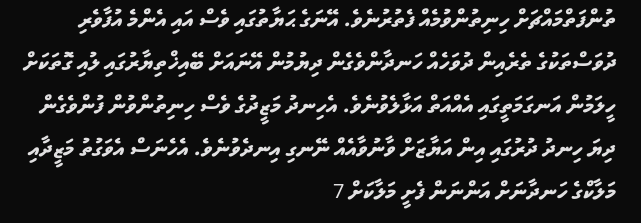ތުންފަތްމައްޗަށް ހިނިތުންވުމެއް ފެތުރުނެވެ. އޭނަގެ ޙަޔާތުގައި ވެސް އައި އެންމެ އުފާވެރި ދުވަސްތަކުގެ ތެރެއިން ދުވަހެއް ހަނދާންވެގެން ދިޔުމުން އޭނައަށް ބޭއިޚްތިޔާރުގައި ލުއި ގޮތަކަށް ހީލަމުން އަނގަމަތީގައި އެއްއަތް އަޅާލެވުނެވެ. އެހިނދު މަޒީދުގެ ވެސް ހިނިތުންވުން ފުންވެގެން ދިޔަ ހިނދު ދުރުގައި އިން އަޔާޒަށް ވާނުވާއެއް ނޭނގި އިނދެވުނެވެ. އެހެނަސް އެވަގުތު މަޒީދާއި މަލާކްގެ ހަނދާނަށް އަންނަން ފެށީ މަލާކަށް 7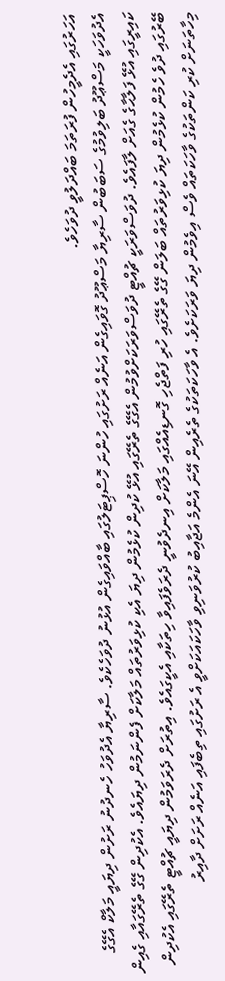އަހަރުގައި އެދެމީހުން ފުރަތަމަ ބައްދަލުވީ ދުވަހެވެ.
އެދުވަހަކީ މަސްޢޫދު ބަލިވުމުގެ ސަބަބުން ސާރިޔާ މަސްޢޫދު ގޮވައިގެން އަނެއް ރަށުގައި ހުންނަ ހޮސްޕިޓަލުގައި ބާއްވައިގެން އުޅުނު ދުވަހެކެވެ. ސާރިޔާ އެދުވަހު ހެނދުނު ރަށުން ދިޔައީ މަލާކް އެގޭގެ ކައިރީގައި އުޅޭ ފަލާޙާގެ ގެއަށް ލާފައެވެ. ދުވަސްވަރަކީ ޗުއްޓީ ދުވަސްވަރަކަށްވުމުން އެގޭގެ ތެރޭގައި އުޅޭ ކުދިން ކުޅެމުން ދިޔަ އެކި ކުޅިވަރުތައް މަލާކަށް ފެންނަމުން ދިޔައެވެ. އެކުދިން ގޭގެ ތެރޭގައާއި ގެއިން ބޭރުގައި ދުވެ ހެމުން ކުޅެމުން ދިޔަ ކުޅިވަރުތައް ބަލަން ގޭގެ ތެރޭގައި ހުރި ފަތްޖެހި ގޮނޑިއެއްގައި މަލާކަށް އިނދެވުނީ ދެރަވެފައިވާ ހިތަކާއި އެކީގައެވެ. އިތުރަށް ދެރަވަމުން ދިޔައީ ޗުއްޓީ ތެރޭގައި އެކުދިން މިހާތަނަށް ކުރި ކަންތަކުގެ ވާހަކަތައް ވެސް އިވެމުން ދިޔަ ވަރަކަށެވެ. އެ ވާހަކަތަކުގެ ތެރެއިން އޭނަ އެންމެ އަޖާއިބު ކުރުވަނިވި ވާހަކައަކަށްވީ އެ ރަށުގައި ތިބެފައި އަނެއް ރަށަށް ދާއިރު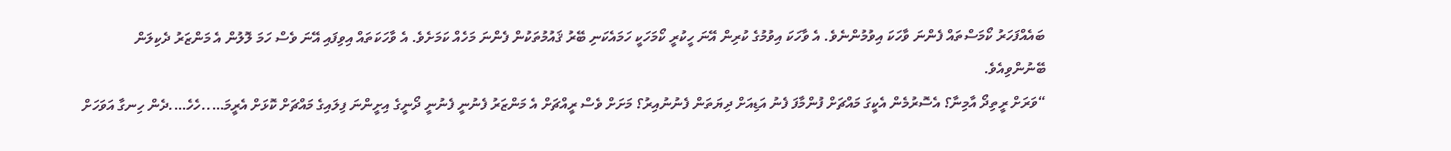ބައެއްފަހަރު ކޯމަސްތައް ފެންނަ ވާހަކަ އިވުމުންނެވެ. އެ ވާހަކަ އިވުމުގެ ކުރިން އޭނަ ހީކުރީ ކޯމަހަކީ ހަމައެކަނި ބޭރު ޤައުމުތަކުން ފެންނަ މަހެއް ކަމަށެވެ. އެ ވާހަކަތައް އިވިފައި އޭނަ ވެސް ހަމަ ލޮލުން އެ މަންޒަރު ދެކިލަން ބޭނުންވިއެވެ.
“ވަރަށް ރީތިދޯ އާމިނާ؟ އެސޮރުމެން އެކީގަ މައްޗަށް ފުންމާފަ ފެނު އަޑިއަށް ދިޔަތަން ފެނުނުއިރު؟ މަށަށް ވެސް ރީއްޗަށް އެ މަންޒަރު ފެނުނީ ފެނުނީ ދޯނީގެ އިށީންނަ ފިލައިގެ މައްޗަށް ކޮޅަށް އެރީމަ…..ހެހެ….ދެން ހިނގާ އަވަހަށް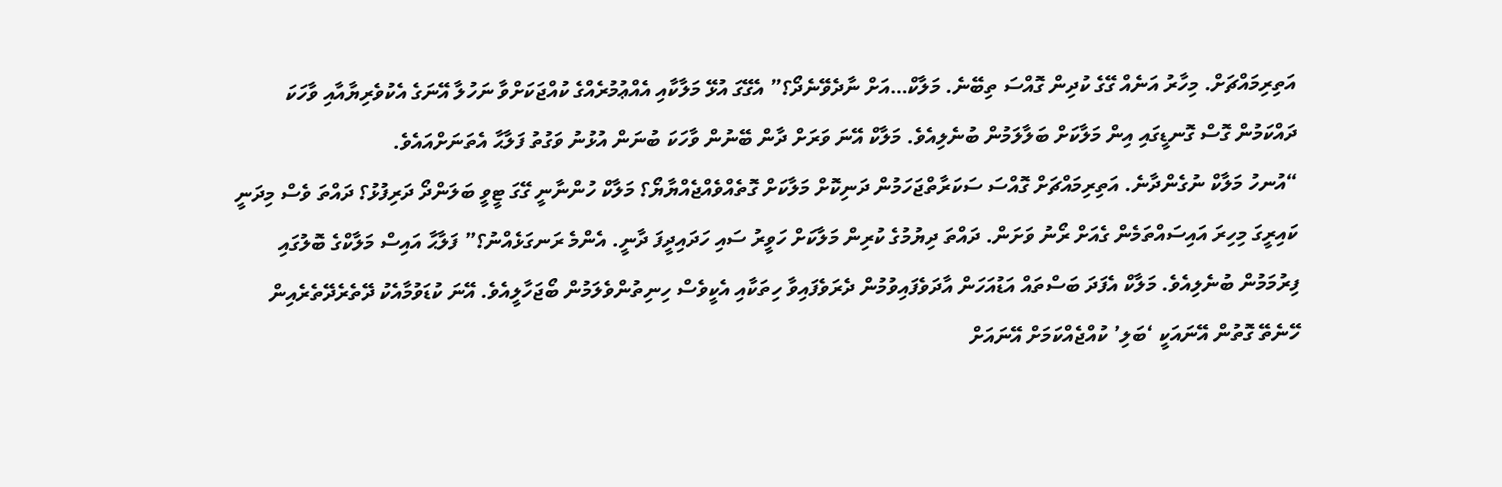އަތިރިމައްޗަށް. މިހާރު އަނެއް ގޭގެ ކުދިން ގޮއްސަ ތިބޭނެ. މަލާކް…އަށް ނާދެވޭނެދޯ؟” އެގޭގަ އުޅޭ މަލާކާއި އެއްޢުމުރެއްގެ ކުއްޖަކަށްވާ ނަހުލާ އޭނަގެ އެކުވެރިޔާއާއި ވާހަކަ ދައްކަމުން ގޮސް ގޮނޑީގައި އިން މަލާކަށް ބަލާލަމުން ބުނެލިއެވެ. މަލާކް އޭނަ ވަރަށް ދާން ބޭނުން ވާހަކަ ބުނަން އުޅުނު ވަގުތު ފަލާޙާ އެތަނަށްއައެވެ.
“އުނހު މަލާކް ނުގެންދާނެ. އަތިރިމައްޗަށް ގޮއްސަ ސަކަރާތްޖަހަމުން ދަނިކޮށް މަލާކަށް ގޮތެއްވެއްޖެއްޔާޔޯ؟ މަލާކް ހުންނާނީ ގޭގަ ޓީވީ ބަލަންދޯ ދަރިފުޅު؟ ދައްތަ ވެސް މިދަނީ ކައިރީގަ މިހިރަ އައިސައްތަމެން ގެއަށް ރޯނު ވަށަން. ދައްތަ ދިޔުމުގެ ކުރިން މަލާކަށް ހަވީރު ސައި ހަދައިދީފަ ދާނީ. އެންމެ ރަނގަޅެއްނު؟” ފަލާޙާ އައިސް މަލާކްގެ ބޮލުގައި ފިރުމަމުން ބުނެލިއެވެ. މަލާކް އެފަދަ ބަސްތައް އަޑުއަހަން އާދަވެފައިވުމުން ދެރަވެފައިވާ ހިތަކާއި އެކީވެސް ހިނިތުންވެލަމުން ބޯޖަހާލީއެވެ. އޭނަ ކުޑަވުމާއެކު ދޭތެރެދޭތެރެއިން ހޭނެތޭ ގޮތުން އޭނައަކީ ‘ބަލި’ ކުއްޖެއްކަމަށް އޭނައަށް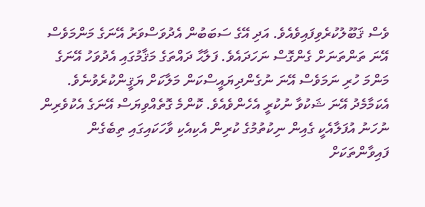ވެސް ޤަބޫލުކުރެވިފައިވެއެވެ. އަދި އޭގެ ސަބަބުން އެދުވަސްވަރު އޭނަގެ މަންމަވެސް އޭނަ ތަންތަނަށް ގެންގޮސް ނަހަދައެވެ. ފަލާޙާ ދައްތަގެ މަޤާމުގައި އެދުވަހު އޭނަގެ މަންމަ ހުރި ނަމަވެސް އޭނަ ނުގެންދިޔައީސްކަން މަލާކަށް ޔަޤީންކުރެވުނެވެ. އެކަމާމެދު އޭނަ ޝަކުވާ ނުކުރީ އެހެންވެއެވެ. ކޮންމެ ގޮތެއްވިޔަސް އޭނަގެ އެކުވެރިން ނުހަނު އުފަލާއެކީ ގެއިން ނިކުތުމުގެ ކުރިން އެކިއެކި ވާހަކައިގައި ތިބެގެން ފައިވާންތަކަށް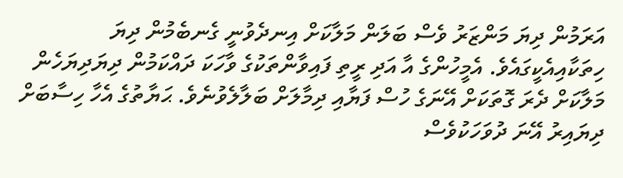އަރަމުން ދިޔަ މަންޒަރު ވެސް ބަލަން މަލާކަށް އިނދެވުނީ ގެނބެމުން ދިޔަ ހިތަކާއިއެކީގައެވެ. އެމީހުންގެ އާ އަދި ރީތި ފައިވާންތަކުގެ ވާހަކަ ދައްކަމުން ދިޔަދިޔަހެން މަލާކަށް ދެރަ ގޮތަކަށް އޭނަގެ ހުސް ފަޔާއި ދިމާލަށް ބަލާލެވުނެވެ. ޙަޔާތުގެ އެހާ ހިސާބަށް ދިޔައިރު އޭނަ ދުވަހަކުވެސް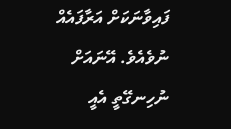ފައިވާނަކަށް އަރާފައެއް ނުވެއެވެ. އޭނައަށް ނުހިނގޭތީ އެއީ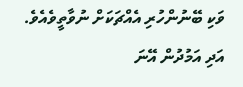ވަކި ބޭނުންހުރި އެއްޗަކަށް ނުވާތީވެއެވެ. އަދި އަމުދުން އޭނަ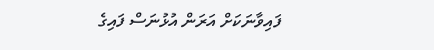ފައިވާނަކަށް އަރަން އުޅުނަސް ފައިގެ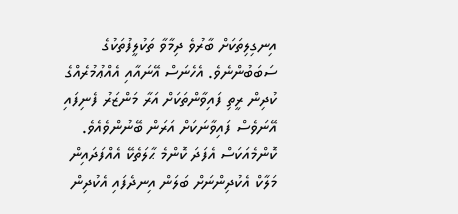އިނގިލިތަކަށް ބާރުވެ ދިމާވާ ތަކުލީފުތަކުގެ ސަބަބުންނެވެ. އެހެނަސް އޭނައާއި އެއްޢުމުރެއްގެ ކުދިން ރީތި ފައިވާންތަކަށް އަރާ މަންޒަރު ފެނިފައި އޭނަވެސް ފައިވާނަކަށް އަރަން ބޭނުންވެއެވެ. ކޮންމެއަކަސް އެފަދަ ކޮންމެ ޙާލަތެކޭ އެއްފަދައިން މަލާކް އެކުދިންނަށް ބަލަން އިނދެފައި އެކުދިން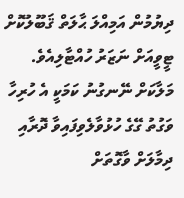ދިޔުމުން އަމިއްލަ ޙާލަތް ޤަބޫލުކޮށް ޓީވީއަށް ނަޒަރު ހުއްޓާލިއެވެ.
މަލާކަށް ނޭނގުނު ކަމަކީ އެ ހުރިހާ ވަގުތު ގޭގެ ހުޅުވާލެވިފައިވާ ދޮރާއި ދިމާލަށް ވާގޮތަށް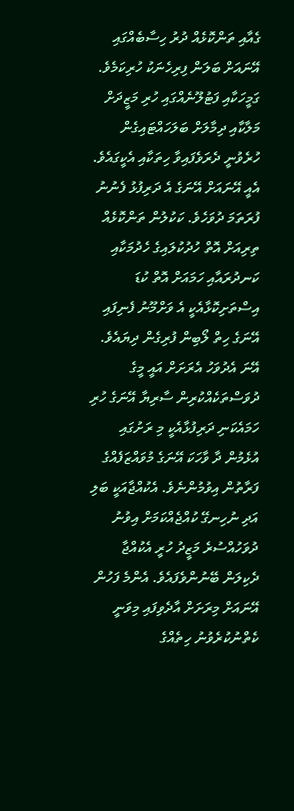ގެއާއި ތަންކޮޅެއް ދުރު ހިސާބެއްގައި އޭނައަށް ބަލަން ފިރިހެނަކު ހުރިކަމެވެ. ގަމީހަކާއި ފަޓުލޫނެއްގައި ހުރި މަޒީދަށް މަލާކާއި ދިމާލަށް ބަލަހައްޓައިގެން ހުރެވުނީ ދެރަވެފައިވާ ހިތަކާއި އެކީގައެވެ. އެއީ އޭނައަށް އޭނަގެ އެ ދަރިފުޅު ފެނުނު ފުރަތަމަ ދުވަހެވެ. ކަކުލުން ތަންކޮޅެއް ތިރިއަށް އޮތް ހުދުކުލައިގެ ހެދުމަކާއި ކަނދުރައާއި ހަމައަށް އޮތް ކުޑަ އިސްތަށިކޮޅާއެކީ އެ ވަށްމޫނު ފެނިފައި އޭނަގެ ހިތް ލޯބިން ފުރިގެން ދިޔައެވެ. އޭނަ އެދުވަހު އެރަށަށް އައީ މީގެ ދުވަސްތަކެއްކުރިން ސާރިޔާ އޭނަގެ ހުރި ހަމައެކަނި ދަރިފުޅާއެކީ މި ރަށުގައި އުޅެމުން ދާ ވާހަކަ އޭނަގެ މުވައްޒަފެއްގެ ފަރާތުން އިވުމުންނެވެ. އެކުއްޖާއަކީ ބަލި އަދި ނުހިނގޭ ކުއްޖެއްކަމަށް އިވުނު ދުވަހުއްސުރެ މަޒީދު ހުރީ އެކުއްޖާ ދެކިލަން ބޭނުންވެފައެވެ. އެންމެ ފަހުން އޭނައަށް މިރަށަށް އާދެވިފައި މިވަނީ ކެތްނުކުރެވުނު ހިތެއްގެ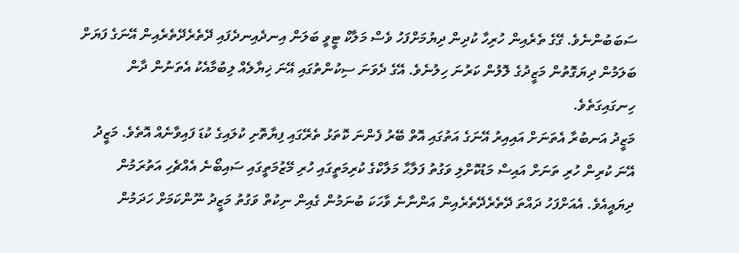ސަބަބުންނެވެ. ގޭގެ ތެރެއިން ހުރިހާ ކުދިން ދިޔުމަށްފަހު ވެސް މަލާކް ޓީވީ ބަލަން އިނދެއިނދެފައި ދޭތެރެދޭތެރެއިން އޭނަގެ ފަޔަށް ބަލަމުން ދިޔަގޮތުން މަޒީދުގެ ލޮލުން ކަރުނަ ހިލުނެވެ. އޭގެ ދެވަނަ ސިކުންތުގައި އޭނަ ޚިޔާލެއް ލިބުމާއެކު އެތަނުން ދާން ހިނގައިގަތެވެ.
މަޒީދު އަނބުރާ އެތަނަށް އައިއިރު އޭނަގެ އަތުގައި އޮތް ބޭރު ފެންނަ ކޮތަޅު ތެރޭގައި ފިޔާތޮށި ކުލައިގެ ކުޑަ ފައިވާނެއް އޮތެވެ. މަޒީދު އޭނަ ކުރިން ހުރި ތަނަށް އައިސް މަޑުކޮށްލި ވަގުތު ފަލާޙާ މަލާކްގެ ކުރިމަތީގައި ހުރި މޭޒުމަތީގައި ސައިބޯނެ އެއްޗެހި އަތުރަމުން ދިޔައީއެވެ. އެއަށްފަހު ދައްތަ ދޭތެރެދޭތެރެއިން އަންނާނެ ވާހަކަ ބުނަމުން ގެއިން ނިކުތް ވަގުތު މަޒީދު ނޫންކަމަށް ހަދަމުން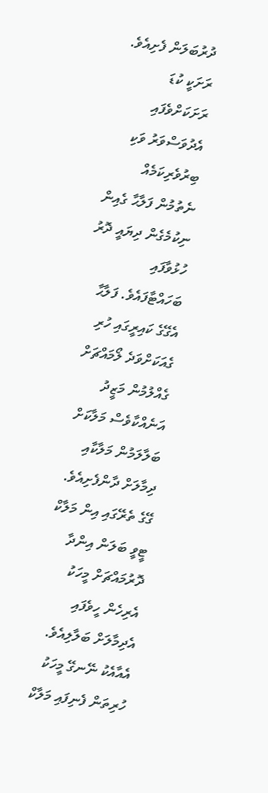ދުރުބަލަން ފެށިއެވެ. ރަށަކީ ކުޑަ ރަށަކަށްވެފައި އެދުވަސްވަރު ވަކި ބިރުވެރިކަމެއް ނެތުމުން ފަލާޙާ ގެއިން ނިކުމެގެން ދިޔައީ ދޮރު ހުޅުވާފައި ބަހައްޓާފައެވެ. ފަލާޙާ އެގޭގެ ކައިރީގައި ހުރި ގެއަކަށްވަދެ ލޯމައްޗަށް ގެއްލުމުން މަޒީދު އަނެއްކާވެސް މަލާކަށް ބަލާލަމުން މަލާކާއި ދިމާލަށް ދާންފެށިއެވެ. ގޭގެ ތެރޭގައި އިން މަލާކް ޓީވީ ބަލަން އިންދާ ދޮރުމައްޗަށް މީހަކު އެރިހެން ހީވެފައި އެދިމާލަށް ބަލާލިއެވެ. އެއާއެކު ނޭނގޭ މީހަކު ހުރިތަން ފެނިފައި މަލާކް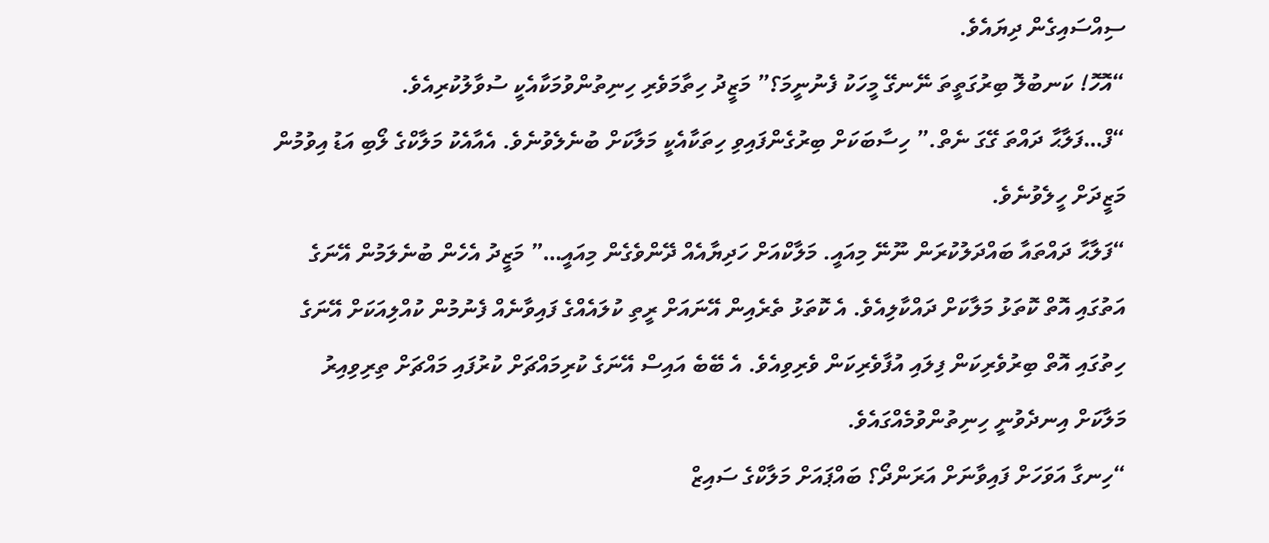ސިއްސައިގެން ދިޔައެވެ.
“އޮހޮ! ކަނބުލޮ ބިރުގަތީތަ ނޭނގޭ މީހަކު ފެނުނީމަ؟” މަޒީދު ހިތާމަވެރި ހިނިތުންވުމަކާއެކީ ސުވާލުކުރިއެވެ.
“ފް…ފަލާޙާ ދައްތަ ގޭގަ ނެތް.” ހިސާބަކަށް ބިރުގެންފައިވި ހިތަކާއެކީ މަލާކަށް ބުނެލެވުނެވެ. އެއާއެކު މަލާކްގެ ލޯބި އަޑު އިވުމުން މަޒީދަށް ހީލެވުނެވެ.
“ފަލާޙާ ދައްތައާ ބައްދަލުކުރަން ނޫނޭ މިއައީ. މަލާކްއަށް ހަދިޔާއެއް ދޭންވެގެން މިއައީ…” މަޒީދު އެހެން ބުނެލަމުން އޭނަގެ އަތުގައި އޮތް ކޮތަޅު މަލާކަށް ދައްކާލިއެވެ. އެ ކޮތަޅު ތެރެއިން އޭނައަށް ރީތި ކުލައެއްގެ ފައިވާނެއް ފެނުމުން ކުއްލިއަކަށް އޭނަގެ ހިތުގައި އޮތް ބިރުވެރިކަން ފިލައި އުފާވެރިކަން ވެރިވިއެވެ. އެ ބޭބެ އައިސް އޭނަގެ ކުރިމައްޗަށް ކުރުފައި މައްޗަށް ތިރިވިއިރު މަލާކަށް އިނދެވުނީ ހިނިތުންވުމެއްގައެވެ.
“ހިނގާ އަވަހަށް ފައިވާނަށް އަރަންދޯ؟ ބައްޕައަށް މަލާކްގެ ސައިޒް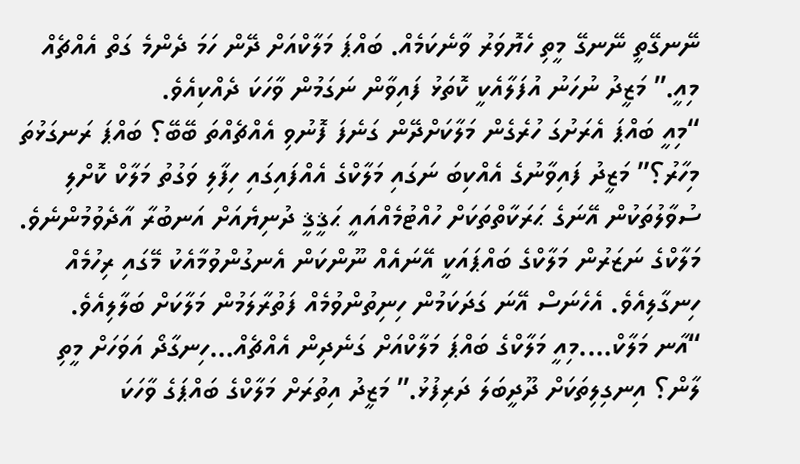ނޭނގޭތީ ނޭނގޭ މީތި ހެޔޮވަރު ވާނެކަމެއް. ބައްޕަ މަލާކްއަށް ދޭން ހަމަ ދެންމެ ގަތް އެއްޗެއް މިއީ.” މަޒީދު ނުހަނު އުފަލާއެކީ ކޮތަޅު ފައިވާން ނަގަމުން ވާހަކަ ދެއްކިއެވެ.
“މިއީ ބައްޕަ އެރަށުގަ ހުރެގެން މަލާކަށްދޭން ގަނެފަ ފޮނުވި އެއްޗެއްތަ ބޭބޭ؟ ބައްޕަ ރަނގަޅުތަ މިހާރު؟” މަޒީދު ފައިވާނުގެ އެއްކިބަ ނަގައި މަލާކްގެ އެއްފައިގައި ހިފާލި ވަގުތު މަލާކް ކޮށްލި ސުވާލުތަކުން އޭނަގެ ޙަރަކާތްތަކަށް ހުއްޓުމެއްއައީ ޙަޤީޤީ ދުނިޔެއަށް އަނބުރާ އާދެވުމުންނެވެ. މަލާކްގެ ނަޒަރުން މަލާކްގެ ބައްޕައަކީ އޭނައެއް ނޫންކަން އެނގުންވުމާއެކު މޭގައި ރިހުމެއް ހިނގާލިއެވެ. އެހެނަސް އޭނަ ގަދަކަމުން ހިނިތުންވުމެއް ފަތުރާލަމުން މަލާކަށް ބަލާލިއެވެ.
“އާނ މަލާކް….މިއީ މަލާކްގެ ބައްޕަ މަލާކްއަށް ގަނެދިން އެއްޗެއް…ހިނގާދޯ އަވަހަށް މީތި ލާން؟ އިނގިލިތަކަށް ދޫދީބަލަ ދަރިފުޅު.” މަޒީދު އިތުރަށް މަލާކްގެ ބައްޕަގެ ވާހަކަ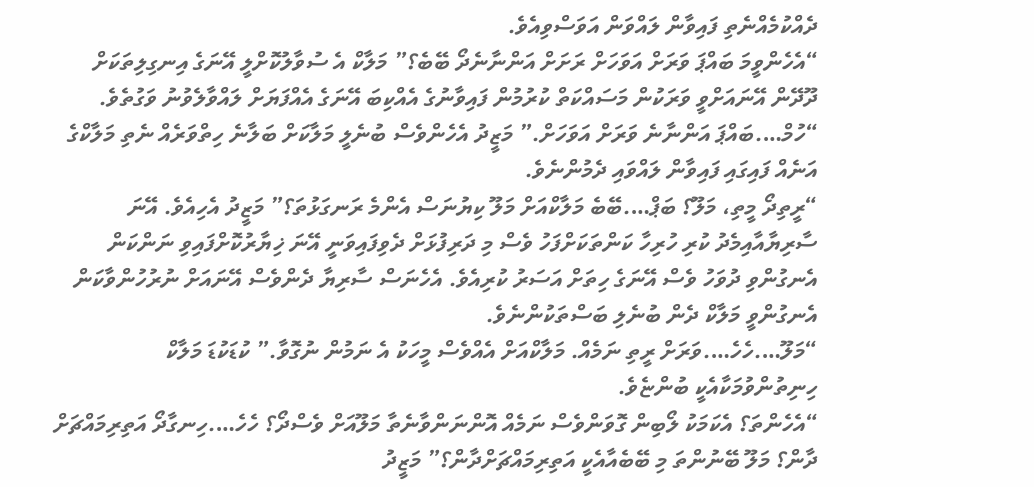ދެއްކުމެއްނެތި ފައިވާން ލައްވަން އަވަސްވިއެވެ.
“އެހެންވީމަ ބައްޕަ ވަރަށް އަވަހަށް ރަށަށް އަންނާނެދޯ ބޭބެ؟” މަލާކް އެ ސުވާލުކޮށްލީ އޭނަގެ އިނގިލިތަކަށް ދޫދޭން އޭނައަށްވީ ވަރަކުން މަސައްކަތް ކުރުމުން ފައިވާނުގެ އެއްކިބަ އޭނަގެ އެއްފަޔަށް ލައްވާލެވުނު ވަގުތެވެ.
“ހުމް….ބައްޕަ އަންނާނެ ވަރަށް އަވަހަށް.” މަޒީދު އެހެންވެސް ބުނެލީ މަލާކަށް ބަލާނެ ހިތްވަރެއް ނެތި މަލާކްގެ އަނެއް ފައިގައި ފައިވާން ލައްވައި ދެމުންނެވެ.
“ރީތިދޯ މީތި، މަލޫ؟ ބަޕް….ބޭބެ މަލާކްއަށް މަލޫ ކިޔުނަސް އެންމެ ރަނގަޅުތަ؟” މަޒީދު އެހިއެވެ. އޭނަ ސާރިޔާއާއިމެދު ކުރި ހުރިހާ ކަންތަކަށްފަހު ވެސް މި ދަރިފުޅަށް ދެވިފައިވަނީ އޭނަ ޚިޔާރުކޮށްފައިވި ނަންކަން އެނގުންވި ދުވަހު ވެސް އޭނަގެ ހިތަށް އަސަރު ކުރިއެވެ. އެހެނަސް ސާރިޔާ ދެންވެސް އޭނައަށް ނުރުހުންވާކަން އެނގުންވީ މަލާކް ދެން ބުނެލި ބަސްތަކުންނެވެ.
“މަލޫ….ހެހެ….ވަރަށް ރީތި ނަމެއް. މަލާކްއަށް އެއްވެސް މީހަކު އެ ނަމުން ނުގޮވާ.” ކުޑަކުޑަ މަލާކް ހިނިތުންވުމަކާއެކީ ބުންޏެވެ.
“އެހެންތަ؟ އެކަމަކު ލޯބިން ގޮވަންވެސް ނަމެއް އޮންނަންވާނެތާ މަލޫއަށް ވެސްދޯ؟ ހެހެ….ހިނގާދޯ އަތިރިމައްޗަށް ދާން؟ މަލޫ ބޭނުންތަ މި ބޭބެއާއެކީ އަތިރިމައްޗަށްދާން؟” މަޒީދު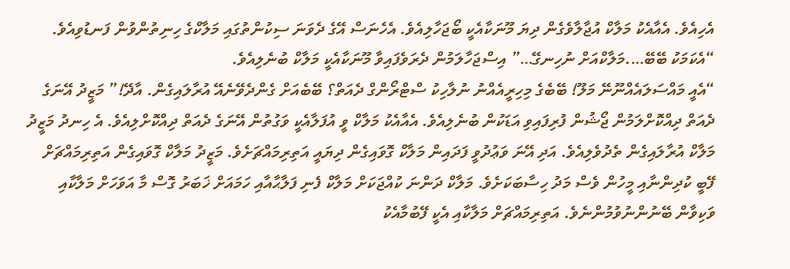އެހިއެވެ. އެއާއެކު މަލާކް އުޖާލާވެގެން ދިޔަ މޫނަކާއެކީ ބޯޖަހާލިއެވެ. އެހެނަސް އޭގެ ދެވަނަ ސިކުންތުގައި މަލާކްގެ ހިނިތުންވުން ފަނޑުވިއެވެ.
“އެކަމަކު ބޭބޭ….މަލާކްއަށް ނުހިނގޭ…” އިސްޖަހާލަމުން ދެރަވެފައިވާ މޫނަކާއެކީ މަލާކް ބުނެލިއެވެ.
“އެއީ މައްސަލައެއްނޫނޭ މަލޫ! ބޭބެގެ މިހިރީއެއްނު ނުލާހިކު ސްޓްރޯންގް ދެއަތް؟ ބޭބެއަށް ގެންދެވޭނެއޭ އުރާލައިގެން. އާދޭ!” މަޒީދު އޭނަގެ ދެއަތް ދިއްކޮށްލަމުން ޖޯޝުން ފުރިފައިވި އަޑަކުން ބުނެލިއެވެ. އެއާއެކު މަލާކް ވީ އުފަލާއެކީ ވަގުތުން އޭނަގެ ދެއަތް ދިއްކޮށްލިއެވެ. އެ ހިނދު މަޒީދު މަލާކް އުރާލައިގެން ތެދުވެލިއެވެ. އަދި އޭނަ ވަޢުދުވީ ފަދައިން މަލާކް ގޮވައިގެން ދިޔައީ އަތިރިމައްޗަށެވެ. މަޒީދު މަލާކް ގޮވައިގެން އަތިރިމައްޗަށް ފޭބީ ކުދިންނާއި މީހުން ވެސް މަދު ހިސާބަކަށެވެ. މަލާކް ދަންނަ ކުއްޖަކަށް މަލާކް ފެނި ފަލާޙާއާއި ހަމައަށް ޚަބަރު ގޮސް މާ އަވަހަށް މަލާކާއި ވަކިވާން ބޭނުންނުވުމުންނެވެ. އަތިރިމައްޗަށް މަލާކާއި އެކީ ފޭބުމާއެކު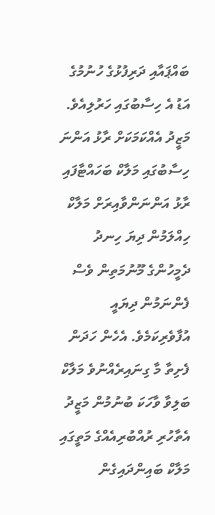ބައްޕައާއި ދަރިފުޅުގެ ހުނުމުގެ އަޑު އެ ހިސާބުގައި ހަރުލިއެވެ. މަޒީދު އެއްކަމަކަށް ރާޅު އަންނަ ހިސާބުގައި މަލާކް ބަހައްޓާފައި ރާޅު އަންނަންވާއިރަށް މަލާކް ހިއްލަމުން ދިޔަ ހިނދު ދެމީހުންގެ މޫނުމަތިން ވެސް ފެންނަމުން ދިޔައީ އުފާވެރިކަމެވެ. އެހެން ހަދަން ފެށިތާ މާ ގިނައިރެއްނުވެ މަލާކް ބަލިވާ ވާހަކަ ބުނުމުން މަޒީދު އެތާހުރި ރުއްބުރިއެއްގެ މަތީގައި މަލާކް ބައިންދައިގެން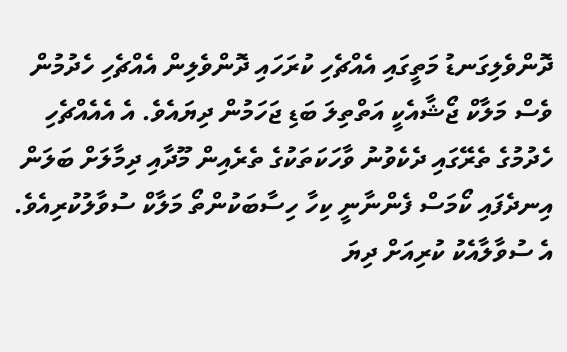ދޮންވެލިގަނޑު މަތީގައި އެއްޗެހި ކުރަހައި ދޮންވެލިން އެއްޗެހި ހެދުމުން ވެސް މަލާކް ޖޯޝާއެކީ އަތްތިލަ ބަޑި ޖަހަމުން ދިޔައެވެ. އެ އެއެއްޗެހި ހެދުމުގެ ތެރޭގައި ދެކެވުނު ވާހަކަތަކުގެ ތެރެއިން މޫދާއި ދިމާލަށް ބަލަން އިނދެފައި ކޯމަސް ފެންނާނީ ކިހާ ހިސާބަކުންތޯ މަލާކް ސުވާލުކުރިއެވެ. އެ ސުވާލާއެކު ކުރިއަށް ދިޔަ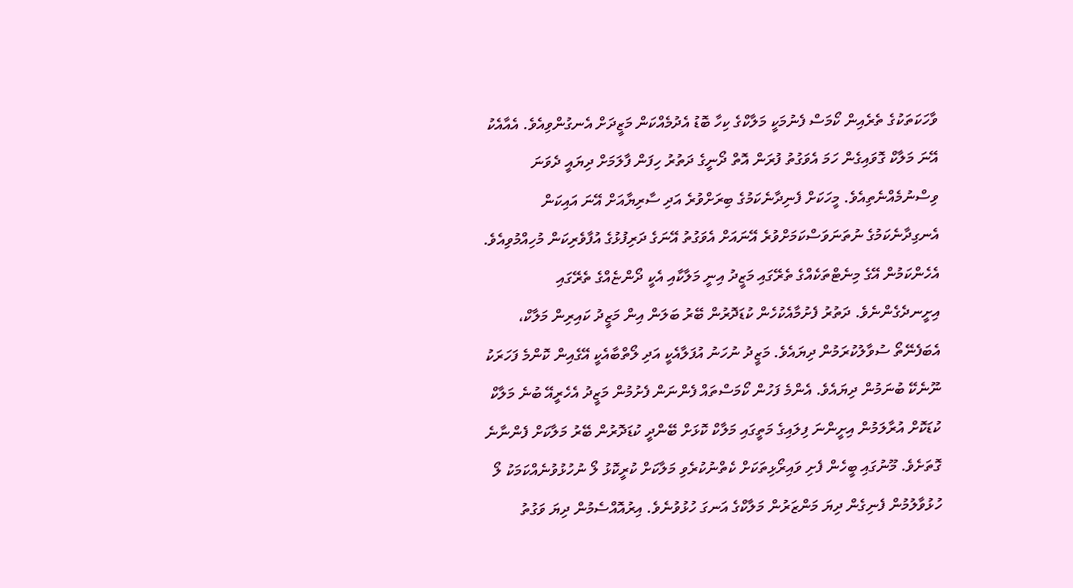ވާހަކަތަކުގެ ތެރެއިން ކޯމަސް ފެނުމަކީ މަލާކްގެ ކިހާ ބޮޑު އެދުމެއްކަން މަޒީދަށް އެނގުންވިއެވެ. އެއާއެކު އޭނަ މަލާކް ގޮވައިގެން ހަމަ އެވަގުތު ފުރަން އޮތް ދޯނީގެ ދަތުރު ހިފަން ފާލަމަށް ދިޔައީ ދެވަނަ ވިސްނުމެއްނެތިއެވެ. މީހަކަށް ފެނިދާނެކަމުގެ ބިރަށްވުރެ އަދި ސާރިޔާއަށް އޭނަ އައިކަން އެނގިދާނެކަމުގެ ނުތަނަވަސްކަމަށްވުރެ އޭނައަށް އެވަގުތު އޭނަގެ ދަރިފުޅުގެ އުފާވެރިކަން މުހިއްމުވިއެވެ. އެހެންކަމުން އޭގެ މިނެޓްތަކެއްގެ ތެރޭގައި މަޒީދު އިނީ މަލާކާއި އެކީ ދޯންޏެއްގެ ތެރޭގައި އިށީނދެގެންނެވެ. ދަތުރު ފެށުމާއެކުހެން ކުޑަދޮރުން ބޭރު ބަލަން އިން މަޒީދު ކައިރިން މަލާކް، އެބަފެނޭތޯ ސުވާލުކުރަމުން ދިޔައެވެ. މަޒީދު ނުހަނު އުފަލާއެކީ އަދި ލޯތްބާއެކީ އޭގެއިން ކޮންމެ ފަހަރަކު ނޫނެކޭ ބުނަމުން ދިޔައެވެ. އެންމެ ފަހުން ކޯމަސްތައް ފެންނަން ފެށުމުން މަޒީދު އެހެރީއޭ ބުނެ މަލާކް ކުޑަކޮށް އުރާލަމުން އިށީންނަ ފިލައިގެ މަތީގައި މަލާކް ކޮޅަށް ބޭންދީ ކުޑަދޮރުން ބޭރު މަލާކަށް ފެންނާނެ ގޮތަށެވެ. މޫނުގައި ބީހެން ފެށި ވައިރޯޅިތަކަށް ކެތްނުކުރެވި މަލާކަށް ކުރީކޮޅު ލޯ ނުހުޅުވުނެއްކަމަކު ލޯ ހުޅުވާލުމުން ފެނިގެން ދިޔަ މަންޒަރުން މަލާކްގެ އަނގަ ހުޅުވުނެވެ. އިރުއޮއްސެމުން ދިޔަ ވަގުތު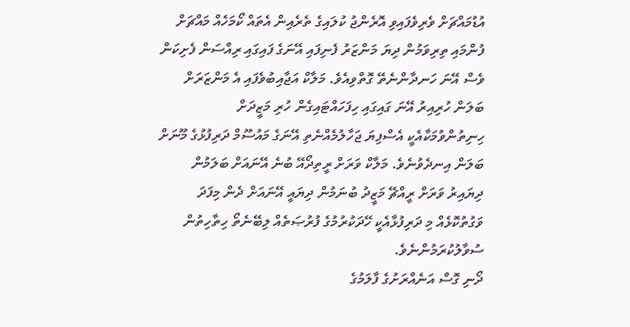އުޑުމައްޗަށް ވެރިވެފައިވި އޮރެންޖު ކުލައިގެ ތެރެއިން އެތައް ކޯމަހެއް މައްޗަށް ފުންމައި ތިރިވަމުން ދިޔަ މަންޒަރު ފެނިފައި އޭނަގެ ފައިގައި ރިއްސަން ފެށިކަން ވެސް އޭނަ ހަނދާންނެތޭ ގޮތްވިއެވެ. މަލާކް އަޖާއިބުވެފައި އެ މަންޒަރަށް ބަލަން ހުރިއިރު އޭނަ ގައިގައި ހިފަހައްޓައިގެން ހުރި މަޒީދަށް ހިނިތުންވުމަކާއެކީ އެސްފިޔަ ޖަހާލުމެއްނެތި އޭނަގެ މައުސޫމް ދަރިފުޅުގެ މޫނަށް ބަލަން އިނދެވުނެވެ. މަލާކް ވަރަށް ރީތިދޯއޭ ބުނެ އޭނައަށް ބަލަމުން ދިޔައިރު ވަރަށް ރީއްޗޭ މަޒީދު ބުނަމުން ދިޔައީ އޭނައަށް ދެން މިފަދަ ވަގުތުކޮޅެއް މި ދަރިފުޅާއެކީ ހޭދަކުރުމުގެ ފުރުޞަތެއް ލިބޭނެތޯ ހިތާހިތުން ސުވާލުކުރަމުންނެވެ.
ދޯނި ގޮސް އަނެއްރަށުގެ ފާލަމުގެ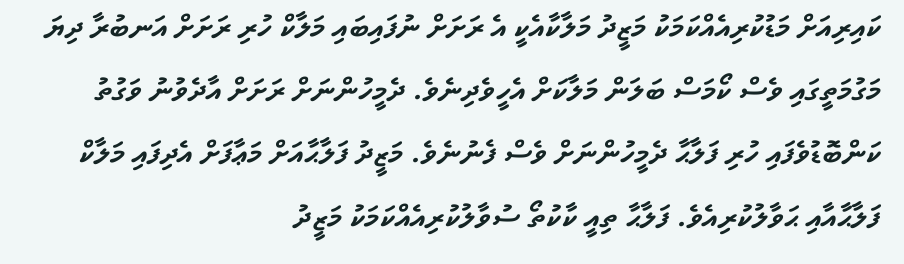ކައިރިއަށް މަޑުކުރިއެއްކަމަކު މަޒީދު މަލާކާއެކީ އެ ރަށަށް ނުފައިބައި މަލާކް ހުރި ރަށަށް އަނބުރާ ދިޔަ މަގުމަތީގައި ވެސް ކޯމަސް ބަލަން މަލާކަށް އެހީވެދިނެވެ. ދެމީހުންނަށް ރަށަށް އާދެވުނު ވަގުތު ކަންބޮޑުވެފައި ހުރި ފަލާޙާ ދެމީހުންނަށް ވެސް ފެނުނެވެ. މަޒީދު ފަލާޙާއަށް މަޢާފަށް އެދިފައި މަލާކް ފަލާޙާއާއި ޙަވާލުކުރިއެވެ. ފަލާޙާ ތިއީ ކާކުތޯ ސުވާލުކުރިއެއްކަމަކު މަޒީދު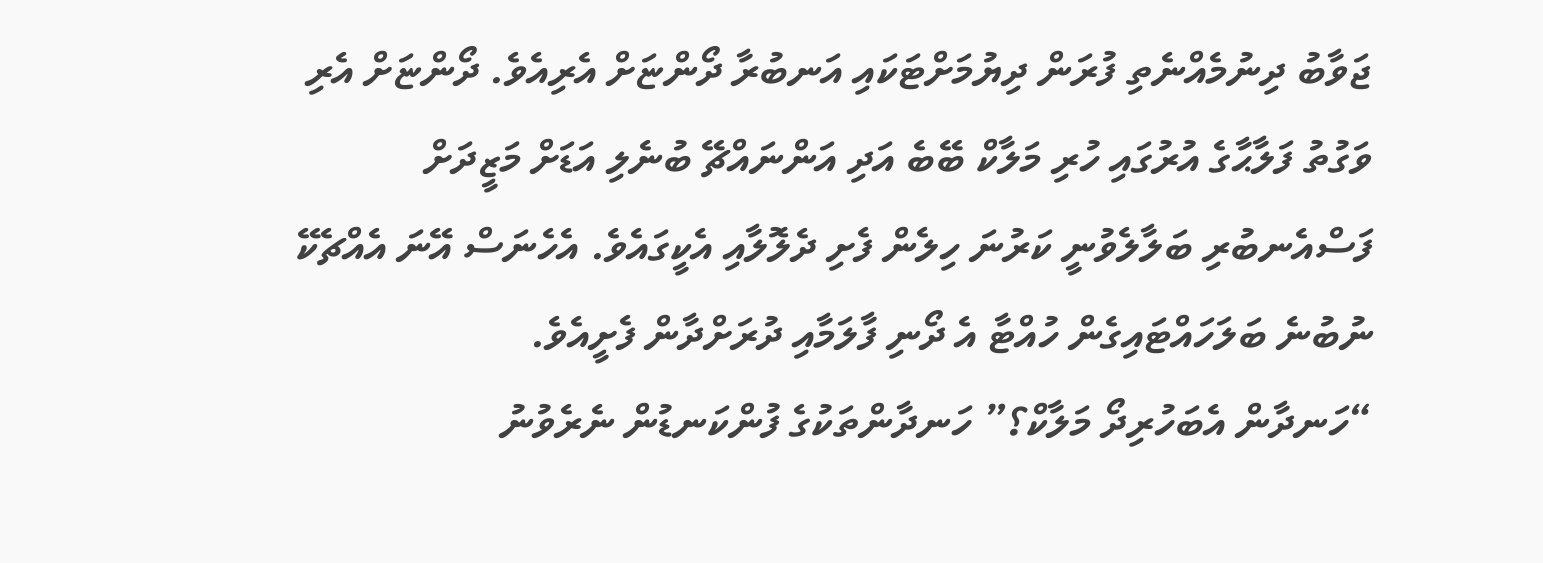ޖަވާބު ދިނުމެއްނެތި ފުރަން ދިޔުމަށްޓަކައި އަނބުރާ ދޯންޏަށް އެރިއެވެ. ދޯންޏަށް އެރި ވަގުތު ފަލާޙާގެ އުރުގައި ހުރި މަލާކް ބޭބެ އަދި އަންނައްޗޭ ބުނެލި އަޑަށް މަޒީދަށް ފަސްއެނބުރި ބަލާލެވުނީ ކަރުނަ ހިލެން ފެށި ދެލޮލާއި އެކީގައެވެ. އެހެނަސް އޭނަ އެއްޗެކޭ ނުބުނެ ބަލަހައްޓައިގެން ހުއްޓާ އެ ދޯނި ފާލަމާއި ދުރަށްދާން ފެށީއެވެ.
“ހަނދާން އެބަހުރިދޯ މަލާކް؟” ހަނދާންތަކުގެ ފުންކަނޑުން ނެރެވުނު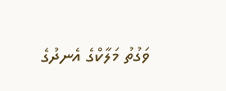ވަގުތު މަލާކްގެ އެނދުގެ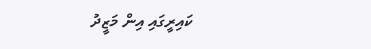ކައިރީގައި އިން މަޒީދު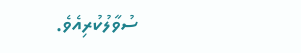ސުވާލުކުރިއެވެ.